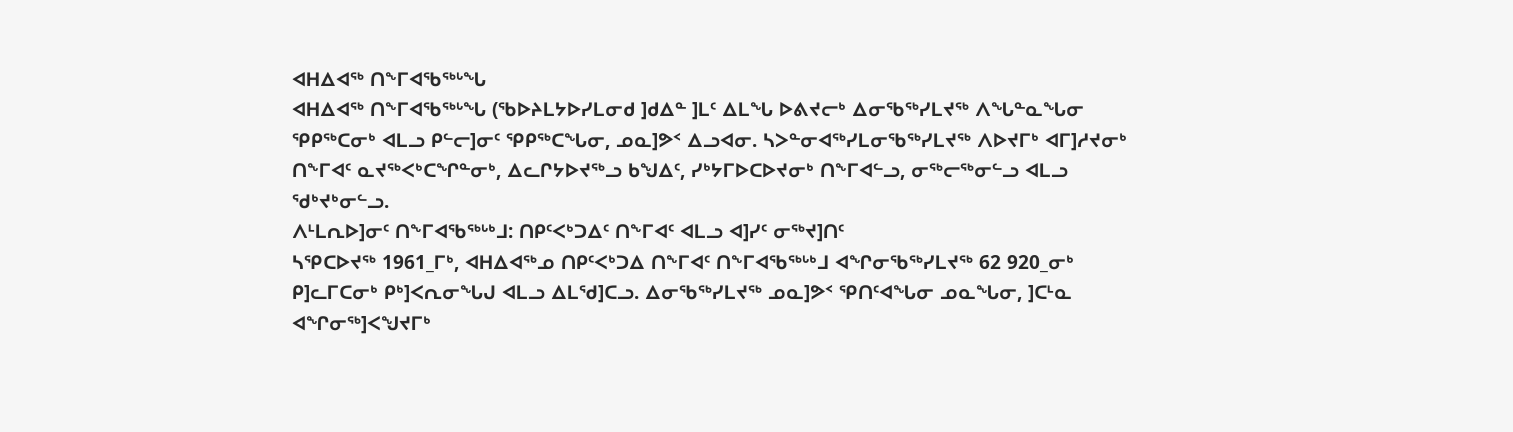ᐊᕼᐃᐊᖅ ᑎᖕᒥᐊᖃᖅᒡᖓ
ᐊᕼᐃᐊᖅ ᑎᖕᒥᐊᖃᖅᒡᖓ (ᖃᐅᔨᒪᔭᐅᓯᒪᓂᑯ ]ᑯᐃᓐ ]ᒪᑦ ᐃᒪᖓ ᐅᕕᔪᓕᒃ ᐃᓂᖃᖅᓯᒪᔪᖅ ᐱᖓᓐᓇᖓᓂ ᕿᑭᖅᑕᓂᒃ ᐊᒪᓗ ᑭᓪᓕ]ᓂᑦ ᕿᑭᖅᑕᖓᓂ, ᓄᓇ]ᕗᑉ ᐃᓗᐊᓂ. ᓴᐳᓐᓂᐊᖅᓯᒪᓂᖃᖅᓯᒪᔪᖅ ᐱᐅᔪᒥᒃ ᐊᒥ]ᓱᔪᓂᒃ ᑎᖕᒥᐊᑦ ᓇᔪᖅᐸᒃᑕᖏᓐᓂᒃ, ᐃᓚᒋᔭᐅᔪᖅᓗ ᑲᖑᐃᑦ, ᓯᒃᔭᒥᐅᑕᐅᔪᓂᒃ ᑎᖕᒥᐊᓪᓗ, ᓂᖅᓕᖅᓂᓪᓗ ᐊᒪᓗ ᖁᒃᔪᒃᓂᓪᓗ.
ᐱᒻᒪᕆᐅ]ᓂᑦ ᑎᖕᒥᐊᖃᖅᒡᒃᒧ: ᑎᑭᑦᐸᒃᑐᐃᑦ ᑎᖕᒥᐊᑦ ᐊᒪᓗ ᐊ]ᓯᑦ ᓂᖅᔪ]ᑎᑦ
ᓴᕿᑕᐅᔪᖅ 1961_ᒥᒃ, ᐊᕼᐃᐊᖅᓄ ᑎᑭᑦᐸᒃᑐᐃ ᑎᖕᒥᐊᑦ ᑎᖕᒥᐊᖃᖅᒡᒃᒧ ᐊᖏᓂᖃᖅᓯᒪᔪᖅ 62 920_ᓂᒃ ᑭ]ᓚᒥᑕᓂᒃ ᑭᒃ]ᐸᕆᓂᖓᒍ ᐊᒪᓗ ᐃᒪᖁ]ᑕᓗ. ᐃᓂᖃᖅᓯᒪᔪᖅ ᓄᓇ]ᕗᑉ ᕿᑎᑦᐊᖓᓂ ᓄᓇᖓᓂ, ]ᑕᒻᓇ ᐊᖏᓂᖅ]ᐸᖑᔪᒥᒃ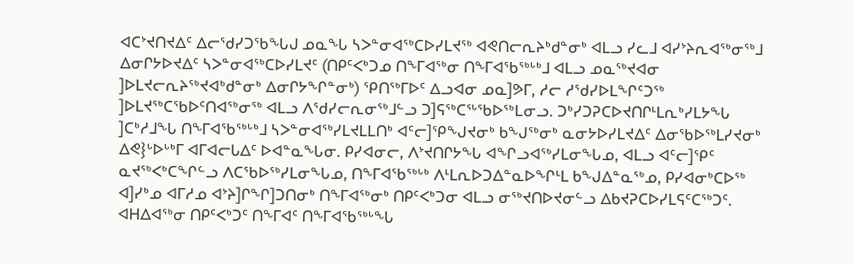ᐊᑕᔾᔪᑎᔪᐃᑦ ᐃᓕᖁᓯᑐᖃᖓᒍ ᓄᓇᖓ ᓴᐳᓐᓂᐊᖅᑕᐅᓯᒪᔪᖅ ᐊᕙᑎᓕᕆᔨᒃᑯᓐᓂᒃ ᐊᒪᓗ ᓯᓚᒧ ᐊᓯᔾᔨᕆᐊᖅᓂᖅᒧ ᐃᓂᒋᔭᐅᔪᐃᑦ ᓴᐳᓐᓂᐊᖅᑕᐅᓯᒪᔪᑦ (ᑎᑭᑦᐸᒃᑐᓄ ᑎᖕᒥᐊᖅᓂ ᑎᖕᒥᐊᖃᖅᒡᒃᒧ ᐊᒪᓗ ᓄᓇᖅᔪᐊᓂ ]ᐅᒪᔪᓕᕆᔨᖅᔪᐊᒃᑯᓐᓂᒃ ᐃᓂᒋᔭᖏᓐᓂᒃ) ᕿᑎᖅᒥᐅᑦ ᐃᓗᐊᓂ ᓄᓇ]ᕗᒥ, ᓱᓕ ᓱᖁᓯᐅᒪᖏᑦᑐᖅ ]ᐅᒪᔪᖅᑕᖃᐅᑦᑎᐊᖅᓂᖅ ᐊᒪᓗ ᐱᖁᓯᓕᕆᓂᖅᒧᓪᓗ ᑐ]ᕋᖅᑕᕐᒡᖃᐅᖅLᓂᓗ. ᑐᒃᓯᑐᕈᑕᐅᔪᑎᒋᒻᒪᕆᒃᓯᒪᔭᖓ ]ᑕᒃᓱᒧᖓ ᑎᖕᒥᐊᖃᖅᒡᒃᒧ ᓴᐳᓐᓂᐊᖅᓯᒪᔪᒪLᑎᒃ ᐊᑦᓕ]ᕿᖑᔪᓂᒃ ᑲᖑᖅᓂᒃ ᓇᓂᔭᐅᓯᒪᔪᐃᑦ ᐃᓂᖃᐅᖅᒪᓯᔪᓂᒃ ᐃᕙ}ᒡᐅᒡᒃᒥ ᐊᒥᐊᓕᒐᐃᑦ ᐅᐊᓐᓇᖓᓂ. ᑭᓯᐊᓂᓕ, ᐱᔾᔪᑎᒋᔭᖓ ᐊᖏᓗᐊᖅᓯᒪᓂᖓᓄ, ᐊᒪᓗ ᐊᑦᓕ]ᕿᑦ ᓇᔪᖅᐸᒃᑕᖏᓪᓗ ᐱᑕᖃᐅᖅᓯᒪᓂᖓᓄ, ᑎᖕᒥᐊᖃᖅᒡᒃ ᐱᒻᒪᕆᐅᑐᐃᓐᓇᐅᖏᒻᒪ ᑲᖑᐃᓐᓇᖅᓄ, ᑭᓯᐊᓂᒃᑕᐅᖅ ᐊ]ᓯᒃᓄ ᐊᒥᓱᓄ ᐊᔾᔨ]ᒋᖏ]ᑐᑎᓂᒃ ᑎᖕᒥᐊᖅᓂᒃ ᑎᑭᑦᐸᒃᑐᓂ ᐊᒪᓗ ᓂᖅᔪᑎᐅᔪᓂᓪᓗ ᐃᑲᔪᕈᑕᐅᓯᒪᕋᑦᑕᖅᑐᑦ.
ᐊᕼᐃᐊᖅᓂ ᑎᑭᑦᐸᒃᑐᑦ ᑎᖕᒥᐊᑦ ᑎᖕᒥᐊᖃᖅᒡᖓ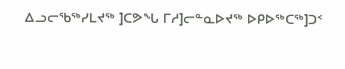ᐃᓗᓕᖃᖅᓯᒪᔪᖅ ]ᑕᕗᖓ ᒥᓱ]ᓕᓐᓇᐅᔪᖅ ᐅᑭᐅᖅᑕᖅ]ᑐᑉ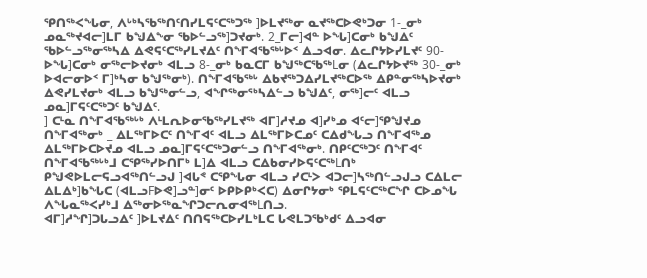ᕿᑎᖅᐸᖓᓂ, ᐱᒡᒃᓴᖃᖅᑎᑦᑎᓯᒪᕋᑦᑕᖅᑐᖅ ]ᐅᒪᔪᖅᓂ ᓇᔪᖅᑕᐅᕙᒃᑐᓂ 1-_ᓂᒃ ᓄᓇᖅᔪᐊᓕ]ᒪᒥ ᑲᖑᐃᖕᓂ ᖃᐅᓪᓗᖅ]ᑐᔪᓂᒃ. 2_ᒥᓕ]ᐊᓐ ᐅᖓ]ᑕᓂᒃ ᑲᖑᐃᑦ ᖃᐅᓪᓗᖅᓂᖅᓴᐃ ᐃᕙᕋᑦᑕᖅᓯᒪᔪᐃᑦ ᑎᖕᒥᐊᖃᖅᒡᐅᑉ ᐃᓗᐊᓂ. ᐃᓚᒋᔭᐅᓯᒪᔪᑦ 90- ᐅᖓ]ᑕᓂᒃ ᓂᖅᓕᐅᔪᓂᒃ ᐊᒪᓗ 8-_ᓂᒃ ᑲᓇᑕᒥ ᑲᖑᖅᑕᖃᖅLᓂ (ᐃᓚᒋᔭᐅᔪᖅ 30-_ᓂᒃ ᐅᐊᓕᓂᐅᑉ ᒥ]ᒃᓴᓂ ᑲᖑᖅᓂᒃ). ᑎᖕᒥᐊᖃᖅᒡ ᐃᑲᔪᖅᑐᐃᓯᒪᔪᖅᑕᐅᖅ ᐃᑭᓐᓂᖅᓴᐅᔪᓂᒃ ᐃᕙᓯᒪᔪᓂᒃ ᐊᒪᓗ ᑲᖑᖅᓂᓪᓗ, ᐊᖏᖅᓂᕐᒃᓴᐃᓪᓗ ᑲᖑᐃᑦ, ᓂᖅ]ᓕᑦ ᐊᒪᓗ ᓄᓇ]ᒥᕋᑦᑕᖅᑐᑦ ᑲᖑᐃᑦ.
] ᑕᒻᓇ ᑎᖕᒥᐊᖃᖅᒡᒃ ᐱᒻᒪᕆᐅᓂᖃᖅᓯᒪᔪᖅ ᐊᒥ]ᓱᔪᓄ ᐊ]ᓯᒃᓄ ᐊᑦᓕ]ᕿᖑᔪᓄ ᑎᖕᒥᐊᖅᓂᒃ _ ᐃᒪᖅᒥᐅᑕᑦ ᑎᖕᒥᐊᑦ ᐊᒪᓗ ᐃᒪᖅᒥᐅᑕᓄᑦ ᑕᐃᑯᖓᓗ ᑎᖕᒥᐊᖅᓄ ᐃᒪᖅᒥᐅᑕᐅᔪᓄ ᐊᒪᓗ ᓄᓇ]ᒥᕋᑦᑕᖅᑐᓂᓪᓗ ᑎᖕᒥᐊᖅᓂᒃ. ᑎᑭᑦᑕᖅᑐᑦ ᑎᖕᒥᐊᑦ ᑎᖕᒥᐊᖃᖅᒡᒃᒧ ᑕᕿᖅᓯᐅᑎᒥᒃ ᒪ]ᐃ ᐊᒪᓗ ᑕᐃᑲᓂᓯᐅᕋᑦᑕᖅLᑎᒃ ᑭᖑᕙᐅᒪᓕᕋᓗᐊᖅᑎᓪᓗᒍ ]ᐊᒐᕝ ᑕᕿᖓᓂ ᐊᒪᓗ ᓯᑕᒻᐳ ᐊᑐᓕ]ᓴᖅᑎᓪᓗᒍᓗ ᑕᐃᒪᓕ ᐃᒪᐃᒃ]ᑲᖓᑕ (ᐊᒪᓗFᐅᕙ]ᓗᓐ]ᓂᑦ ᐅᑭᐅᑭᒃᐸᑕ) ᐃᓂᒋᔭᓂᒃ ᕿᒪᕋᑦᑕᖅᑕᖏ ᑕᐅᓄᖓ ᐱᖓᓇᖅᐸᓯᒃᒧ ᐃᖅᓂᐅᖅᓇᖏᑐᓕᕆᓂᐊᖅLᑎᓗ.
ᐊᒥ]ᓱᖏ]ᑐᒐᓗᐃᑦ ]ᐅᒪᔪᐃᑦ ᑎᑎᕋᖅᑕᐅᓯᒪᒃᒪᑕ ᒐᕙᒪᑐᖃᒃᑯᑦ ᐃᓗᐊᓂ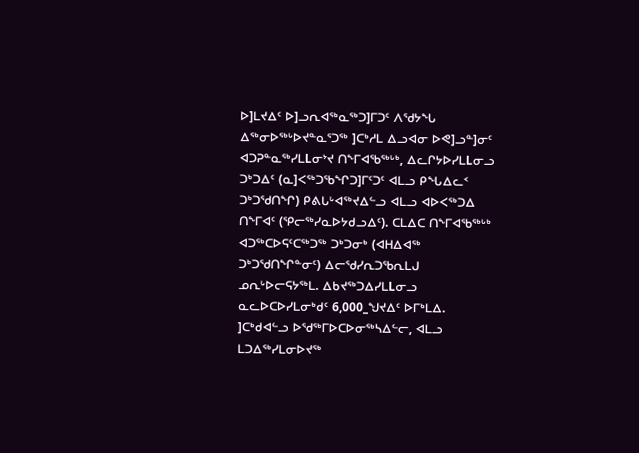ᐅ]ᒪᔪᐃᑦ ᐅ]ᓗᕆᐊᖅᓇᖅᑐ]ᒥᑐᑦ ᐱᖁᔭᖓ ᐃᖅᓂᐅᖅᒡᐅᔪᓐᓇᕐᑐᖅ ]ᑕᒃᓱᒪ ᐃᓗᐊᓂ ᐅᕙ]ᓗᓐ]ᓂᑦ ᐊᑐᕈᓐᓇᖅᓯᒪLᓂᔾᔪ ᑎᖕᒥᐊᖃᖅᒡᒃ, ᐃᓚᒋᔭᐅᓯᒪLᓂᓗ ᑐᒃᑐᐃᑦ (ᓇ]ᐸᖅᑐᖃᖏᑐ]ᒥᑦᑐᑦ ᐊᒪᓗ ᑭᖓᐃᓚᑉ ᑐᒃᑐᖁᑎᖏ) ᑭᕕᒐᒡᐊᖅᔪᐃᓪᓗ ᐊᒪᓗ ᐊᐅᐸᖅᑐᐃ ᑎᖕᒥᐊᑦ (ᕿᓕᖅᓯᓇᐅᔭᑯᓗᐃᑦ). ᑕᒪᐃᑕ ᑎᖕᒥᐊᖃᖅᒡᒃ ᐊᑐᖅᑕᐅᕋᑦᑕᖅᑐᖅ ᑐᒃᑐᓂᒃ (ᐊᕼᐃᐊᖅ ᑐᒃᑐᖁᑎᖏᓐᓂᑦ) ᐃᓕᖁᓯᕆᑐᖃᕆᒪᒍ ᓄᕆᒡᐅᓕᕋᔭᖅᒪ. ᐃᑲᔪᖅᑐᐃᓯᒪLᓂᓗ ᓇᓚᐅᑕᐅᓯᒪᓂᒃᑯᑦ 6,000_ᖑᔪᐃᑦ ᐅᒥᒃᒪᐃ. ]ᑕᒃᑯᐊᓪᓗ ᐅᖁᖅᒥᐅᑕᐅᓂᖅᓴᐃᓪᓕ, ᐊᒪᓗ ᒪᑐᐃᖅᓯᒪᓂᐅᔪᖅ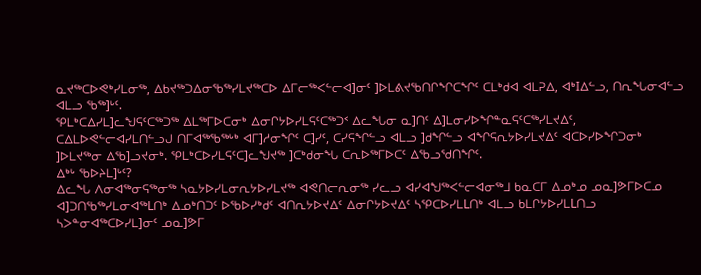ᓇᔪᖅᑕᐅᕙᒃᓯᒪᓂᖅ, ᐃᑲᔪᖅᑐᐃᓂᖃᖅᓯᒪᔪᖅᑕᐅ ᐃᒥᓕᖅᐸᓪᓕᐊ]ᓂᑦ ]ᐅᒪᕕᔪᖃᑎᒋᖏᑕᖏᑦ ᑕᒪᒃᑯᐊ ᐊᒪᕈᐃ, ᐊᒃIᐃᓪᓗ, ᑎᕆᖓᓂᐊᓪᓗ ᐊᒪᓗ ᖃᖅ]ᒡᑦ.
ᕿᒪᒃᑕᐃᓯᒪ]ᓚᖑᕋᑦᑕᖅᑐᖅ ᐃᒪᖅᒥᐅᑕᓂᒃ ᐃᓂᒋᔭᐅᓯᒪᕋᑦᑕᖅᑐᑉ ᐃᓚᖓᓂ ᓇ]ᑎᑦ ᐃ]ᒪᓂᓯᐅᖏᓐᓇᕋᑦᑕᖅᓯᒪᔪᐃᑦ, ᑕᐃᒪᐅᕙᓪᓕᐊᓯᒪᑎᓪᓗᒍ ᑎᒥᐊᖅᖃᖅᒡᒃ ᐊᒥ]ᓱᓂᖏᑦ ᑕ]ᓯᑦ, ᑕᓯᕋᖏᓪᓗ ᐊᒪᓗ ]ᑯᖏᓪᓗ ᐊᖏᕋᕆᔭᐅᓯᒪᔪᐃᑦ ᐊᑕᐅᓯᐅᖏᑐᓂᒃ ]ᐅᒪᔪᖅᓂ ᐃᖃ]ᓗᔪᓂᒃ. ᕿᒪᒃᑕᐅᓯᒪᕋᑦᑕ]ᓚᖑᔪᖅ ]ᑕᒃᑯᓂᖓ ᑕᕆᐅᖅᒥᐅᑕᑦ ᐃᖃᓗᖁᑎᖏᑦ.
ᐃᒃᒡ ᖃᐅᔨᒪ]ᒡᑦ?
ᐃᓚᖓ ᐱᓂᐊᖅᓂᕋᖅᓂᖅ ᓴᓇᔭᐅᓯᒪᓂᕆᔭᐅᓯᒪᔪᖅ ᐊᕙᑎᓕᕆᓂᖅ ᓯᓚᓗ ᐊᓯᐊᖑᖅᐸᓪᓕᐊᓂᖅᒧ ᑲᓇᑕᒥ ᐃᓄᒃᓄ ᓄᓇ]ᕗᒥᐅᑕᓄ ᐊ]ᑐᑎᖃᖅᓯᒪᓂᐊᖅLᑎᒃ ᐃᓄᒃᑎᑐᑦ ᐅᖃᐅᓯᒃᑯᑦ ᐊᑎᕆᔭᐅᔪᐃᑦ ᐃᓂᒋᔭᐅᔪᐃᑦ ᓴᕿᑕᐅᓯᒪLᑎᒃ ᐊᒪᓗ ᑲᒪᒋᔭᐅᓯᒪLᑎᓗ ᓴᐳᓐᓂᐊᖅᑕᐅᓯᒪ]ᓂᑦ ᓄᓇ]ᕗᒥ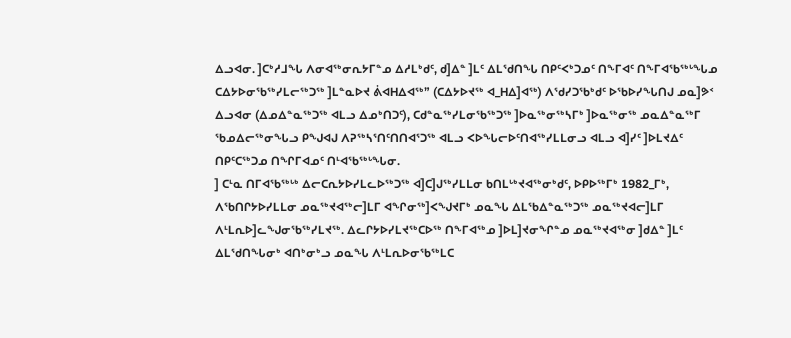ᐃᓗᐊᓂ. ]ᑕᒃᓱᒧᖓ ᐱᓂᐊᖅᓂᕆᔭᒥᓐᓄ ᐃᓱᒪᒃᑯᑦ, ᑯ]ᐃᓐ ]ᒪᑦ ᐃᒪᖁᑎᖓ ᑎᑭᑦᐸᒃᑐᓄᑦ ᑎᖕᒥᐊᑦ ᑎᖕᒥᐊᖃᖅᒡᖓᓄ ᑕᐃᔭᐅᓂᖃᖅᓯᒪᓕᖅᑐᖅ ]ᒪᓐᓇᐅᔪ ᕖᐊᕼᐃᐊᖅ” (ᑕᐃᔭᐅᔪᖅ ᐊ_ᕼᐃ]ᐊᖅ) ᐱᖁᓯᑐᖃᒃᑯᑦ ᐅᖃᐅᓯᖓᑎᒍ ᓄᓇ]ᕗᑉ ᐃᓗᐊᓂ (ᐃᓄᐃᓐᓇᖅᑐᖅ ᐊᒪᓗ ᐃᓄᒃᑎᑐᑦ), ᑕᑯᓐᓇᖅᓯᒪᓂᖃᖅᑐᖅ ]ᐅᓇᖅᓂᖅᓴᒥᒃ ]ᐅᓇᖅᓂᖅ ᓄᓇᐃᓐᓇᖅᒥ ᖃᓄᐃᓕᖅᓂᖓᓗ ᑭᖑᐊᒍ ᐱᕈᖅᓴᕐᑎᑦᑎᑎᐊᕐᑐᖅ ᐊᒪᓗ ᐸᐅᖓᓕᐅᑦᑎᐊᖅᓯᒪLᓂᓗ ᐊᒪᓗ ᐊ]ᓯᑦ ]ᐅᒪᔪᐃᑦ ᑎᑭᑦᑕᖅᑐᓄ ᑎᖏᒥᐊᓄᑦ ᑎᒻᐊᖃᖅᒡᖓᓂ.
] ᑕᒻᓇ ᑎᒥᐊᖃᖅᒡᒃ ᐃᓕᑕᕆᔭᐅᓯᒪᓚᐅᖅᑐᖅ ᐊ]ᑕ]ᒍᖅᓯᒪLᓂ ᑲᑎᒪᒡᒃᔪᐊᖅᓂᒃᑯᑦ, ᐅᑭᐅᖅᒥᒃ 1982_ᒥᒃ, ᐱᖃᑎᒋᔭᐅᓯᒪLᓂ ᓄᓇᖅᔪᐊᖅᓕ]ᒪᒥ ᐊᖏᓂᖅ]ᐸᖑᔪᒥᒃ ᓄᓇᖓ ᐃᒪᖃᐃᓐᓇᖅᑐᖅ ᓄᓇᖅᔪᐊᓕ]ᒪᒥ ᐱᒻᒪᕆᐅ]ᓚᖑᓂᖃᖅᓯᒪᔪᖅ. ᐃᓚᒋᔭᐅᓯᒪᔪᖅᑕᐅᖅ ᑎᖕᒥᐊᖅᓄ ]ᐅᒪ]ᔪᓂᖏᓐᓄ ᓄᓇᖅᔪᐊᖅᓂ ]ᑯᐃᓐ ]ᒪᑦ ᐃᒪᖁᑎᖓᓂᒃ ᐊᑎᒃᓂᒃᓗ ᓄᓇᖓ ᐱᒻᒪᕆᐅᓂᖃᖅᒪᑕ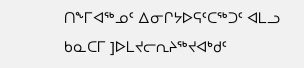ᑎᖕᒥᐊᖅᓄᑦ ᐃᓂᒋᔭᐅᕋᑦᑕᖅᑐᑦ ᐊᒪᓗ ᑲᓇᑕᒥ ]ᐅᒪᔪᓕᕆᔨᖅᔪᐊᒃᑯᑦ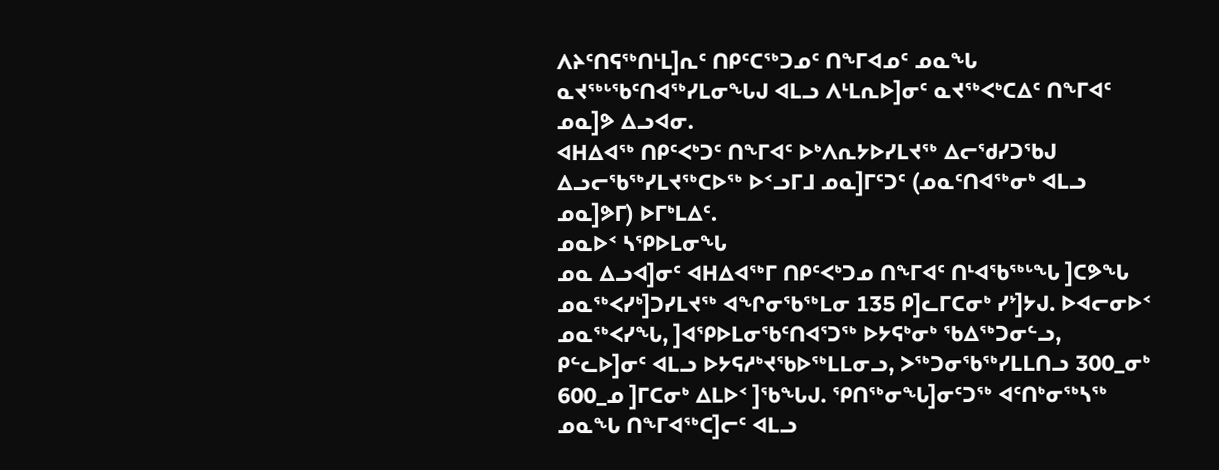ᐱᔨᑦᑎᕋᖅᑎᒻᒪ]ᕆᑦ ᑎᑭᑦᑕᖅᑐᓄᑦ ᑎᖕᒥᐊᓄᑦ ᓄᓇᖓ ᓇᔪᖅᒡᖃᑦᑎᐊᖅᓯᒪᓂᖓᒍ ᐊᒪᓗ ᐱᒻᒪᕆᐅ]ᓂᑦ ᓇᔪᖅᐸᒃᑕᐃᑦ ᑎᖕᒥᐊᑦ ᓄᓇ]ᕗ ᐃᓗᐊᓂ.
ᐊᕼᐃᐊᖅ ᑎᑭᑦᐸᒃᑐᑦ ᑎᖕᒥᐊᑦ ᐅᒃᐱᕆᔭᐅᓯᒪᔪᖅ ᐃᓕᖁᓯᑐᖃᒍ ᐃᓗᓕᖃᖅᓯᒪᔪᖅᑕᐅᖅ ᐅᑉᓗᒥᒧ ᓄᓇ]ᒥᑦᑐᑦ (ᓄᓇᑦᑎᐊᖅᓂᒃ ᐊᒪᓗ ᓄᓇ]ᕗᒥ) ᐅᒥᒃᒪᐃᑦ.
ᓄᓇᐅᑉ ᓴᕿᐅᒪᓂᖓ
ᓄᓇ ᐃᓗᐊ]ᓂᑦ ᐊᕼᐃᐊᖅᒥ ᑎᑭᑦᐸᒃᑐᓄ ᑎᖕᒥᐊᑦ ᑎᒻᐊᖃᖅᒡᖓ ]ᑕᕗᖓ ᓄᓇᖅᐸᓯᒃ]ᑐᓯᒪᔪᖅ ᐊᖏᓂᖃᖅLᓂ 135 ᑭ]ᓚᒥᑕᓂᒃ ᓯᔾ]ᔭᒍ. ᐅᐊᓕᓂᐅᑉ ᓄᓇᖅᐸᓯᖓ, ]ᐊᕿᐅᒪᓂᖃᑦᑎᐊᕐᑐᖅ ᐅᔭᕋᒃᓂᒃ ᖃᐃᖅᑐᓂᓪᓗ, ᑭᓪᓚᐅ]ᓂᑦ ᐊᒪᓗ ᐅᔭᕋᓱᒃᔪᖃᐅᖅᒪLᓂᓗ, ᐳᖅᑐᓂᖃᖅᓯᒪLᑎᓗ 300_ᓂᒃ 600_ᓄ ]ᒥᑕᓂᒃ ᐃᒪᐅᑉ ]ᖃᖓᒍ. ᕿᑎᖅᓂᖓ]ᓂᑦᑐᖅ ᐊᑦᑎᒃᓂᖅᓴᖅ ᓄᓇᖓ ᑎᖕᒥᐊᖅᑕ]ᓕᑦ ᐊᒪᓗ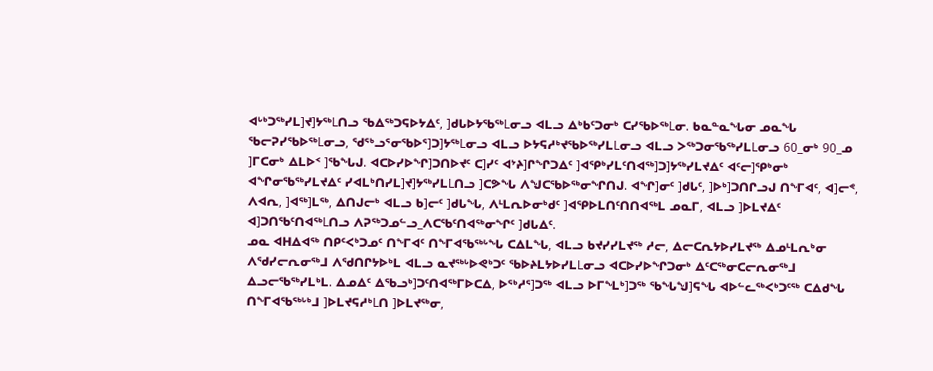ᐊᒡᒃᑐᖅᓯᒪ]ᔪ]ᔭᖅLᑎᓗ ᖃᐃᖅᑐᕋᐅᔭᐃᑦ, ]ᑯᒐᐅᔭᖃᖅLᓂᓗ ᐊᒪᓗ ᐃᒃᑲᑦᑐᓂᒃ ᑕᓯᖃᐅᖅLᓂ. ᑲᓇᓐᓇᖓᓂ ᓄᓇᖓ ᖃᓕᕈᓯᖃᐅᖅLᓂᓗ, ᖁᕐᒃᓗᕐᓂᖃᐅᕐ]ᑐ]ᔭᖅLᓂᓗ ᐊᒪᓗ ᐅᔭᕋᓱᒃᔪᖃᐅᖅᓯᒪLᓂᓗ ᐊᒪᓗ ᐳᖅᑐᓂᖃᖅᓯᒪLᓂᓗ 60_ᓂᒃ 90_ᓄ ]ᒥᑕᓂᒃ ᐃᒪᐅᑉ ]ᖃᖓᒍ. ᐊᑕᐅᓯᐅᖏ]ᑐᑎᐅᔪᑦ ᑕ]ᓯᑦ ᐊᔾᔨ]ᒋᖏᑐᐃᑦ ]ᐊᕿᒃᓯᒪᑦᑎᐊᖅ]ᑐ]ᔭᖅᓯᒪᔪᐃᑦ ᐊᑦᓕ]ᕿᒃᓂᒃ ᐊᖏᓂᖃᖅᓯᒪᔪᐃᑦ ᓯᐊᒪᒃᑎᓯᒪ]ᔪ]ᔭᖅᓯᒪLᑎᓗ ]ᑕᕗᖓ ᐱᖑᑕᖃᐅᖅᓂᖏᑎᒍ. ᐊᖏ]ᓂᑦ ]ᑯᒐᑦ, ]ᐅᒃ]ᑐᑎᒋᓗᒍ ᑎᖕᒥᐊᑦ, ᐊ]ᓕᕝ, ᐱᐊᕆ, ]ᐊᖅ]ᒪᖅ, ᐃᑎᒍᓕᒃ ᐊᒪᓗ ᑲ]ᓕᑦ ]ᑯᒐᖓ, ᐱᒻᒪᕆᐅᓂᒃᑯᑦ ]ᐊᕿᐅᒪᑎᑦᑎᑎᐊᖅᒪ ᓄᓇᒥ, ᐊᒪᓗ ]ᐅᒪᔪᐃᑦ ᐊ]ᑐᑎᖃᑦᑎᐊᖅLᑎᓗ ᐱᕈᖅᑐᓄᓪᓗ_ᐱᑕᖃᑦᑎᐊᖅᓂᖏᑦ ]ᑯᒐᐃᑦ.
ᓄᓇ ᐊᕼᐃᐊᖅ ᑎᑭᑦᐸᒃᑐᓄᑦ ᑎᖕᒥᐊᑦ ᑎᖕᒥᐊᖃᖅᒡᖓ ᑕᐃᒪᖓ, ᐊᒪᓗ ᑲᔪᓯᓯᒪᔪᖅ ᓱᓕ, ᐃᓕᑕᕆᔭᐅᓯᒪᔪᖅ ᐃᓄᒻᒪᕆᒃᓂ ᐱᖁᓯᓕᕆᓂᖅᒧ ᐱᖁᑎᒋᔭᐅᒃᒪ ᐊᒪᓗ ᓇᔪᖅᒡᐅᕙᒃᑐᑦ ᖃᐅᔨᒪᔭᐅᓯᒪLᓂᓗ ᐊᑕᐅᓯᐅᖏᑐᓂᒃ ᐃᑦᑕᖅᓂᑕᓕᕆᓂᖅᒧ ᐃᓗᓕᖃᖅᓯᒪᒃᒪ. ᐃᓄᐃᑦ ᐃᖃᓗᒃ]ᑐᑦᑎᐊᖅᒥᐅᑕᐃ, ᐅᕐᒃᓱᕐ]ᑐᖅ ᐊᒪᓗ ᐅᒥᖕᒪᒃ]ᑐᖅ ᖃᖓᖑ]ᕋᖓ ᐊᐅᓪᓚᖅᐸᒃᑐᑦᖅ ᑕᐃᑯᖓ ᑎᖕᒥᐊᖃᖅᒡᒃᒧ ]ᐅᒪᔪᕋᓱᒃLᑎ ]ᐅᒪᔪᖅᓂ,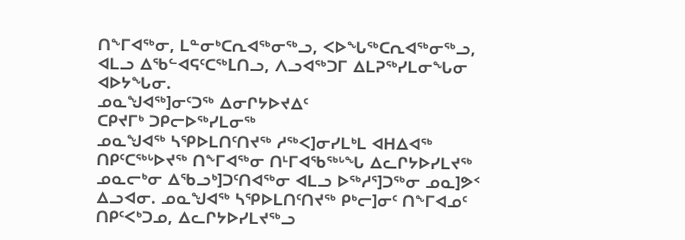ᑎᖕᒥᐊᖅᓂ, ᒪᓐᓂᒃᑕᕆᐊᖅᓂᖅᓗ, ᐸᐅᖓᖅᑕᕆᐊᖅᓂᖅᓗ, ᐊᒪᓗ ᐃᖃᓪᐊᕋᑦᑕᖅLᑎᓗ, ᐱᓗᐊᖅᑐᒥ ᐃᒪᕈᖅᓯᒪᓂᖓᓂ ᐊᐅᔭᖓᓂ.
ᓄᓇᖑᐊᖅ]ᓂᑦᑐᖅ ᐃᓂᒋᔭᐅᔪᐃᑦ
ᑕᑭᔪᒥᒃ ᑐᑭᓕᐅᖅᓯᒪᓂᖅ
ᓄᓇᖑᐊᖅ ᓴᕿᐅᒪᑎᑦᑎᔪᖅ ᓱᖅᐸ]ᓂᓯᒪᒃᒪ ᐊᕼᐃᐊᖅ ᑎᑭᑦᑕᖅᒡᐅᔪᖅ ᑎᖕᒥᐊᖅᓂ ᑎᒻᒥᐊᖃᖅᒡᖓ ᐃᓚᒋᔭᐅᓯᒪᔪᖅ ᓄᓇᓕᒃᓂ ᐃᖃᓗᒃ]ᑐᑦᑎᐊᖅᓂ ᐊᒪᓗ ᐅᖅᓱᕐ]ᑐᖅᓂ ᓄᓇ]ᕗᑉ ᐃᓗᐊᓂ. ᓄᓇᖑᐊᖅ ᓴᕿᐅᒪᑎᑦᑎᔪᖅ ᑭᒃᓕ]ᓂᑦ ᑎᖕᒥᐊᓄᑦ ᑎᑭᑦᐸᒃᑐᓄ, ᐃᓚᒋᔭᐅᓯᒪᔪᖅᓗ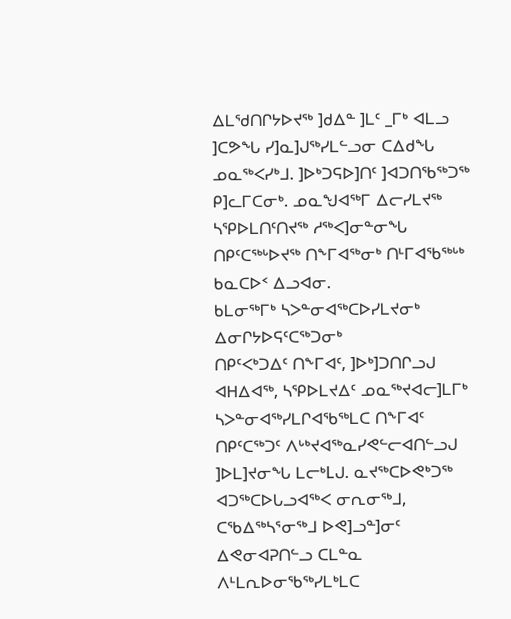ᐃᒪᖁᑎᒋᔭᐅᔪᖅ ]ᑯᐃᓐ ]ᒪᑦ _ᒥᒃ ᐊᒪᓗ ]ᑕᕗᖓ ᓯ]ᓇ]ᒍᖅᓯᒪᓪᓗᓂ ᑕᐃᑯᖓ ᓄᓇᖅᐸᓯᒃᒧ. ]ᐅᒃᑐᕋᐅ]ᑎᑦ ]ᐊᑐᑎᖃᖅᑐᖅ ᑭ]ᓚᒥᑕᓂᒃ. ᓄᓇᖑᐊᖅᒥ ᐃᓕᓯᒪᔪᖅ ᓴᕿᐅᒪᑎᑦᑎᔪᖅ ᓱᖅᐸ]ᓂᓐᓂᖓ ᑎᑭᑦᑕᖅᒡᐅᔪᖅ ᑎᖕᒥᐊᖅᓂᒃ ᑎᒻᒥᐊᖃᖅᒡᒃ ᑲᓇᑕᐅᑉ ᐃᓗᐊᓂ.
ᑲᒪᓂᖅᒥᒃ ᓴᐳᓐᓂᐊᖅᑕᐅᓯᒪᔪᓂᒃ ᐃᓂᒋᔭᐅᕋᑦᑕᖅᑐᓂᒃ
ᑎᑭᑦᐸᒃᑐᐃᑦ ᑎᖕᒥᐊᑦ, ]ᐅᒃ]ᑐᑎᒋᓗᒍ ᐊᕼᐃᐊᖅ, ᓴᕿᐅᒪᔪᐃᑦ ᓄᓇᖅᔪᐊᓕ]ᒪᒥᒃ ᓴᐳᓐᓂᐊᖅᓯᒪᒋᐊᖃᖅᒪᑕ ᑎᖕᒥᐊᑦ ᑎᑭᑦᑕᖅᑐᑦ ᐱᒡᒃᔪᐊᖅᓇᓯᕙᓪᓕᐊᑎᓪᓗᒍ ]ᐅᒪ]ᔪᓂᖓ ᒪᓕᒃLᒍ. ᓇᔪᖅᑕᐅᕙᒃᑐᖅ ᐊᑐᖅᑕᐅᒐᓗᐊᖅᐸ ᓂᕆᓂᖅᒧ, ᑕᖃᐃᖅᓴᕐᓂᖅᒧ ᐅᕙ]ᓗᓐ]ᓂᑦ ᐃᕙᓂᐊᕈᑎᓪᓗ ᑕᒪᓐᓇ ᐱᒻᒪᕆᐅᓂᖃᖅᓯᒪᒃᒪᑕ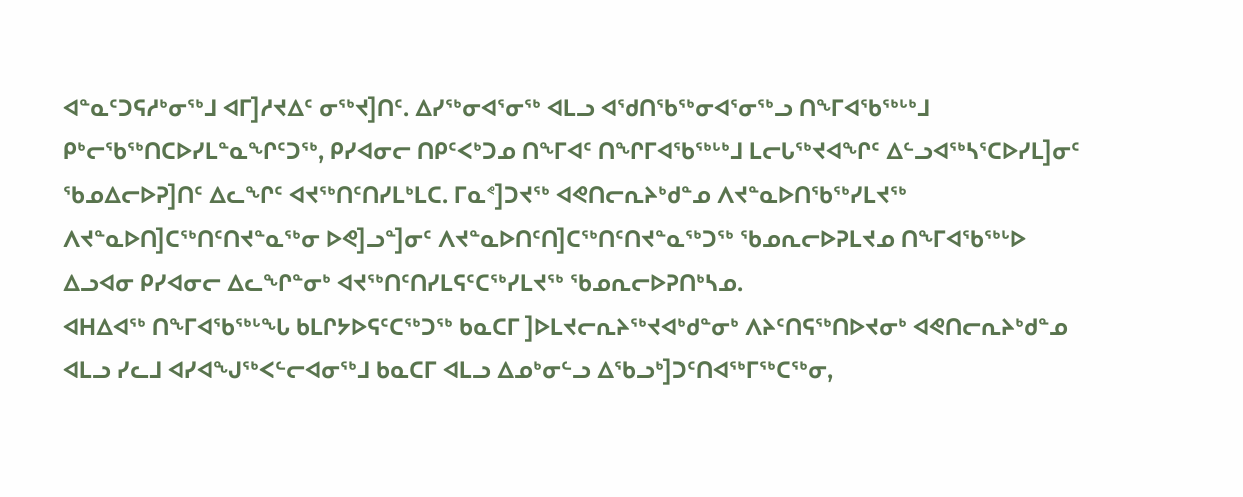ᐊᓐᓇᑦᑐᕋᓱᒃᓂᖅᒧ ᐊᒥ]ᓱᔪᐃᑦ ᓂᖅᔪ]ᑎᑦ. ᐃᓯᖅᓂᐊᕐᓂᖅ ᐊᒪᓗ ᐊᖁᑎᖃᖅᓂᐊᕐᓂᖅᓗ ᑎᖕᒥᐊᖃᖅᒡᒃᒧ ᑭᒃᓕᖃᖅᑎᑕᐅᓯᒪᓐᓇᖏᑦᑐᖅ, ᑭᓯᐊᓂᓕ ᑎᑭᑦᐸᒃᑐᓄ ᑎᖕᒥᐊᑦ ᑎᖏᒥᐊᖃᖅᒡᒃᒧ ᒪᓕᒐᖅᔪᐊᖏᑦ ᐃᓪᓗᐊᖅᓴᕐᑕᐅᓯᒪ]ᓂᑦ ᖃᓄᐃᓕᐅᕈ]ᑎᑦ ᐃᓚᖏᑦ ᐊᔪᖅᑎᑦᑎᓯᒪᒃᒪᑕ. ᒥᓇᕝ]ᑐᔪᖅ ᐊᕙᑎᓕᕆᔨᒃᑯᓐᓄ ᐱᔪᓐᓇᐅᑎᖃᖅᓯᒪᔪᖅ ᐱᔪᓐᓇᐅᑎ]ᑕᖅᑎᑦᑎᔪᓐᓇᖅᓂ ᐅᕙ]ᓗᓐ]ᓂᑦ ᐱᔪᓐᓇᐅᑎᑦᑎ]ᑕᖅᑎᑦᑎᔪᓐᓇᖅᑐᖅ ᖃᓄᕆᓕᐅᕈᒪᔪᓄ ᑎᖕᒥᐊᖃᖅᒡᐅ ᐃᓗᐊᓂ ᑭᓯᐊᓂᓕ ᐃᓚᖏᓐᓂᒃ ᐊᔪᖅᑎᑦᑎᓯᒪᕋᑦᑕᖅᓯᒪᔪᖅ ᖃᓄᕆᓕᐅᕈᑎᒃᓴᓄ.
ᐊᕼᐃᐊᖅ ᑎᖕᒥᐊᖃᖅᒡᖓ ᑲᒪᒋᔭᐅᕋᑦᑕᖅᑐᖅ ᑲᓇᑕᒥ ]ᐅᒪᔪᓕᕆᔨᖅᔪᐊᒃᑯᓐᓂᒃ ᐱᔨᑦᑎᕋᖅᑎᐅᔪᓂᒃ ᐊᕙᑎᓕᕆᔨᒃᑯᓐᓄ ᐊᒪᓗ ᓯᓚᒧ ᐊᓯᐊᖑᖅᐸᓪᓕᐊᓂᖅᒧ ᑲᓇᑕᒥ ᐊᒪᓗ ᐃᓄᒃᓂᓪᓗ ᐃᖃᓗᒃ]ᑐᑦᑎᐊᖅᒥᖅᑕᖅᓂ,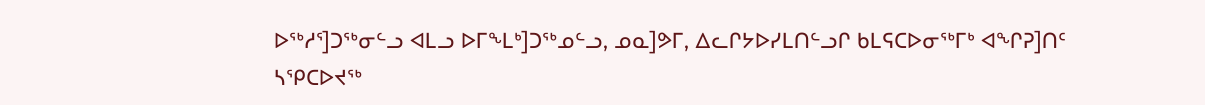ᐅᖅᓱᕐ]ᑐᖅᓂᓪᓗ ᐊᒪᓗ ᐅᒥᖕᒪᒃ]ᑐᖅᓄᓪᓗ, ᓄᓇ]ᕗᒥ, ᐃᓚᒋᔭᐅᓯᒪᑎᓪᓗᒋ ᑲᒪᕋᑕᐅᓂᖅᒥᒃ ᐊᖏᕈ]ᑎᑦ ᓴᕿᑕᐅᔪᖅ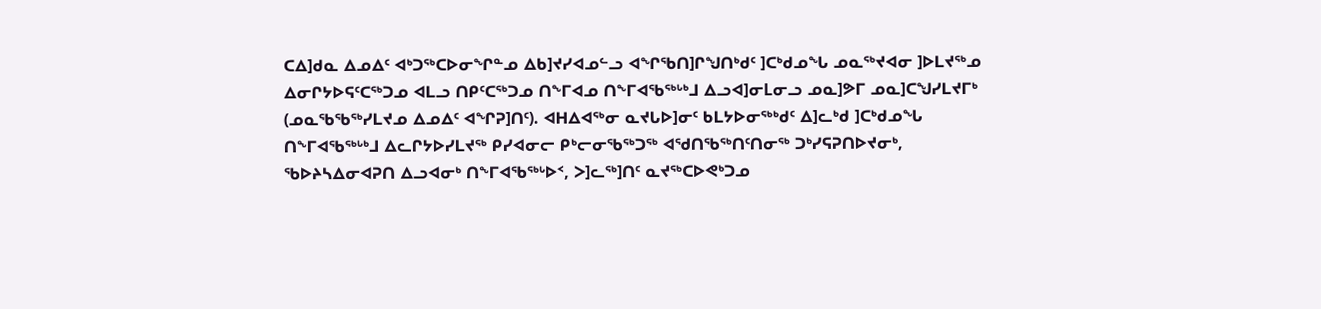ᑕᐃ]ᑯᓇ ᐃᓄᐃᑦ ᐊᒃᑐᖅᑕᐅᓂᖏᓐᓄ ᐃᑲ]ᔪᓯᐊᓄᓪᓗ ᐊᖏᖃᑎ]ᒋᖑᑎᒃᑯᑦ ]ᑕᒃᑯᓄᖓ ᓄᓇᖅᔪᐊᓂ ]ᐅᒪᔪᖅᓄ ᐃᓂᒋᔭᐅᕋᑦᑕᖅᑐᓄ ᐊᒪᓗ ᑎᑭᑦᑕᖅᑐᓄ ᑎᖕᒥᐊᓄ ᑎᖕᒥᐊᖃᖅᒡᒃᒧ ᐃᓗᐊ]ᓂLᓂᓗ ᓄᓇ]ᕗᒥ ᓄᓇ]ᑕᖑᓯᒪᔪᒥᒃ (ᓄᓇᖃᖃᖅᓯᒪᔪᓄ ᐃᓄᐃᑦ ᐊᖏᕈ]ᑎᑦ). ᐊᕼᐃᐊᖅᓂ ᓇᔪᒐᐅ]ᓂᑦ ᑲᒪᔭᐅᓂᖅᒃᑯᑦ ᐃ]ᓚᒃᑯ ]ᑕᒃᑯᓄᖓ ᑎᖕᒥᐊᖃᖅᒡᒃᒧ ᐃᓚᒋᔭᐅᓯᒪᔪᖅ ᑭᓯᐊᓂᓕ ᑭᒃᓕᓂᖃᖅᑐᖅ ᐊᖁᑎᖃᖅᑎᑦᑎᓂᖅ ᑐᒃᓯᕋᕈᑎᐅᔪᓂᒃ, ᖃᐅᔨᓴᐃᓂᐊᕈᑎ ᐃᓗᐊᓂᒃ ᑎᖕᒥᐊᖃᖅᒡᐅᑉ, ᐳ]ᓚᖅ]ᑎᑦ ᓇᔪᖅᑕᐅᕙᒃᑐᓄ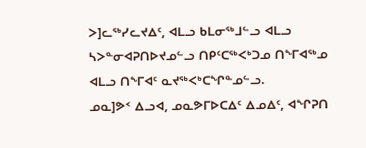ᐳ]ᓚᖅᓯᓚᔪᐃᑦ, ᐊᒪᓗ ᑲᒪᓂᖅᒧᓪᓗ ᐊᒪᓗ ᓴᐳᓐᓂᐊᕈᑎᐅᔪᓄᓪᓗ ᑎᑭᑦᑕᖅᐸᒃᑐᓄ ᑎᖕᒥᐊᖅᓄ ᐊᒪᓗ ᑎᖕᒥᐊᑦ ᓇᔪᖅᐸᒃᑕᖏᓐᓄᓪᓗ.
ᓄᓇ]ᕗᑉ ᐃᓗᐊ, ᓄᓇᕗᒥᐅᑕᐃᑦ ᐃᓄᐃᑦ, ᐊᖏᕈᑎ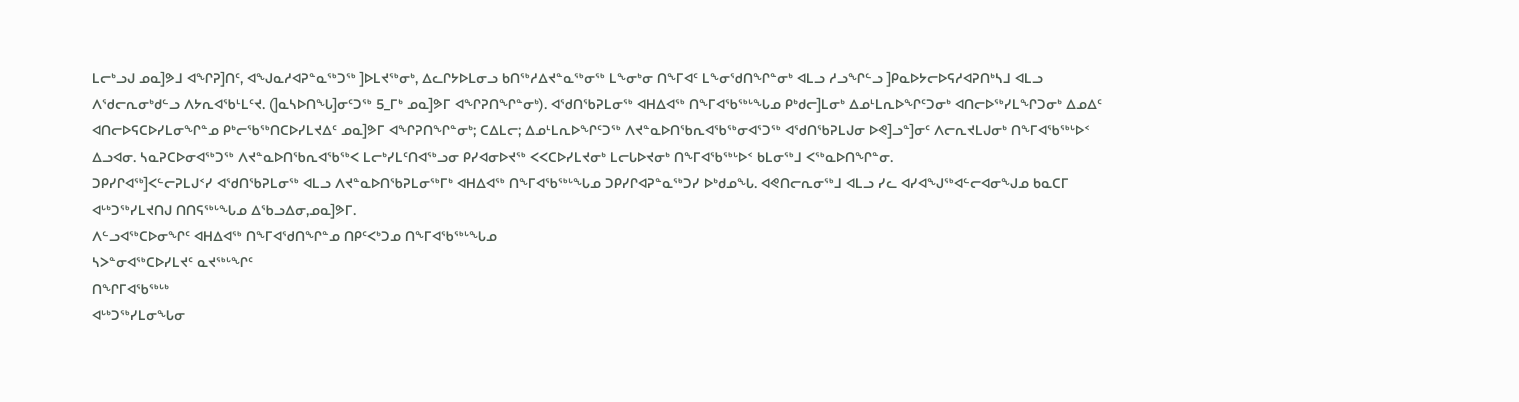ᒪᓕᒃᓗᒍ ᓄᓇ]ᕗᒧ ᐊᖏᕈ]ᑎᑦ, ᐊᖑᓇᓱᐊᕈᓐᓇᖅᑐᖅ ]ᐅᒪᔪᖅᓂᒃ, ᐃᓚᒋᔭᐅLᓂᓗ ᑲᑎᖅᓱᐃᔪᓐᓇᖅᓂᖅ ᒪᖕᓂᒃᓂ ᑎᖕᒥᐊᑦ ᒪᖕᓂᖁᑎᖏᓐᓂᒃ ᐊᒪᓗ ᓱᓗᖏᓪᓗ ]ᑭᓇᐅᔭᓕᐅᕋᓱᐊᕈᑎᒃᓴᒧ ᐊᒪᓗ ᐱᖁᓕᕆᓂᒃᑯᓪᓗ ᐱᔭᕆᐊᖃᒻᒪᑦᔪ. (]ᓇᓴᐅᑎᖓ]ᓂᑦᑐᖅ 5_ᒥᒃ ᓄᓇ]ᕗᒥ ᐊᖏᕈᑎᖏᓐᓂᒃ). ᐊᖁᑎᖃᕈᒪᓂᖅ ᐊᕼᐃᐊᖅ ᑎᖕᒥᐊᖃᖅᒡᖓᓄ ᑭᒃᑯᓕ]ᒪᓂᒃ ᐃᓄᒻᒪᕆᐅᖏᑦᑐᓂᒃ ᐊᑎᓕᐅᖅᓯᒪᖏᑐᓂᒃ ᐃᓄᐃᑦ ᐊᑎᓕᐅᕋᑕᐅᓯᒪᓂᖏᓐᓄ ᑭᒃᓕᖃᖅᑎᑕᐅᓯᒪᔪᐃᑦ ᓄᓇ]ᕗᒥ ᐊᖏᕈᑎᖏᓐᓂᒃ; ᑕᐃᒪᓕ; ᐃᓄᒻᒪᕆᐅᖏᑦᑐᖅ ᐱᔪᓐᓇᐅᑎᖃᕆᐊᖃᖅᓂᐊᕐᑐᖅ ᐊᖁᑎᖃᕈᒪᒍᓂ ᐅᕙ]ᓗᓐ]ᓂᑦ ᐱᓕᕆᔪᒪᒍᓂᒃ ᑎᖕᒥᐊᖃᖅᒡᐅᑉ ᐃᓗᐊᓂ. ᓴᓇᕈᑕᐅᓂᐊᖅᑐᖅ ᐱᔪᓐᓇᐅᑎᖃᕆᐊᖃᖅᐸ ᒪᓕᒃᓯᒪᑦᑎᐊᖅᓗᓂ ᑭᓯᐊᓂᐅᔪᖅ ᐸᐸᑕᐅᓯᒪᔪᓂᒃ ᒪᓕᒐᐅᔪᓂᒃ ᑎᖕᒥᐊᖃᖅᒡᐅᑉ ᑲᒪᓂᖅᒧ ᐸᖅᓇᐅᑎᖏᓐᓂ.
ᑐᑭᓯᒋᐊᖅ]ᐸᓪᓕᕈᒪᒍᑉᓯ ᐊᖁᑎᖃᕈᒪᓂᖅ ᐊᒪᓗ ᐱᔪᓐᓇᐅᑎᖃᕈᒪᓂᖅᒥᒃ ᐊᕼᐃᐊᖅ ᑎᖕᒥᐊᖃᖅᒡᖓᓄ ᑐᑭᓯᒋᐊᕈᓐᓇᖅᑐᓯ ᐅᒃᑯᓄᖓ. ᐊᕙᑎᓕᕆᓂᖅᒧ ᐊᒪᓗ ᓯᓚ ᐊᓯᐊᖑᖅᐊᓪᓕᐊᓂᖑᓄ ᑲᓇᑕᒥ ᐊᒡᒃᑐᖅᓯᒪᔪᑎᒍ ᑎᑎᕋᖅᒡᖓᓄ ᐃᖃᓗᐃᓂ,ᓄᓇ]ᕗᒥ.
ᐱᓪᓗᐊᖅᑕᐅᓂᖏᑦ ᐊᕼᐃᐊᖅ ᑎᖕᒥᐊᖁᑎᖏᓐᓄ ᑎᑭᑦᐸᒃᑐᓄ ᑎᖕᒥᐊᖃᖅᒡᖓᓄ
ᓴᐳᓐᓂᐊᖅᑕᐅᓯᒪᔪᑦ ᓇᔪᖅᒡᖏᑦ
ᑎᖏᒥᐊᖃᖅᒡᒃ
ᐊᒡᒃᑐᖅᓯᒪᓂᖓᓂ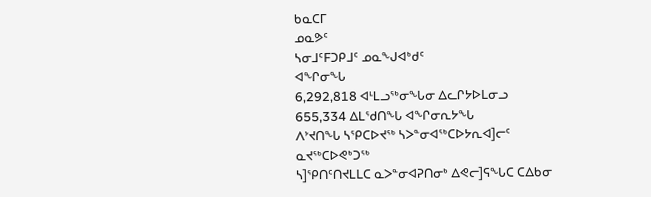ᑲᓇᑕᒥ
ᓄᓇᕗᑦ
ᓴᓂᒧᑦFᑐᑭᒧᑦ ᓄᓇᖑᐊᒃᑯᑦ
ᐊᖏᓂᖓ
6,292,818 ᐊᒻᒪᓗᖅᓂᖓᓂ ᐃᓚᒋᔭᐅLᓂᓗ 655,334 ᐃᒪᖁᑎᖓ ᐊᖏᓂᕆᔭᖓ
ᐱᔾᔪᑎᖓ ᓴᕿᑕᐅᔪᖅ ᓴᐳᓐᓂᐊᖅᑕᐅᔭᕆᐊ]ᓕᑦ ᓇᔪᖅᑕᐅᕙᒃᑐᖅ
ᓴ]ᕿᑎᑦᑎᔪᒪLᑕ ᓇᐳᓐᓂᐊᕈᑎᓂᒃ ᐃᕙᓕ]ᕋᖓᑕ ᑕᐃᑲᓂ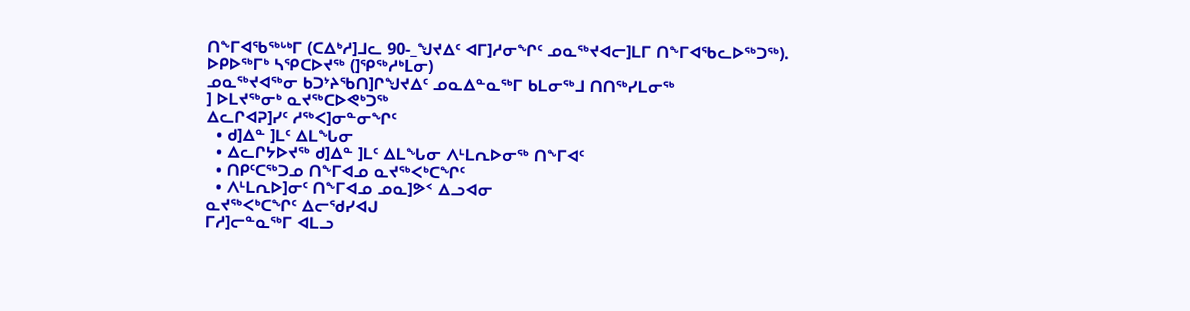ᑎᖕᒥᐊᖃᖅᒡᒃᒥ (ᑕᐃᒃᓱ]ᒧᓚ 90-_ᖑᔪᐃᑦ ᐊᒥ]ᓱᓂᖏᑦ ᓄᓇᖅᔪᐊᓕ]ᒪᒥ ᑎᖕᒥᐊᖃᓚᐅᖅᑐᖅ).
ᐅᑭᐅᖅᒥᒃ ᓴᕿᑕᐅᔪᖅ (]ᕿᖅᓱᒃLᓂ)
ᓄᓇᖅᔪᐊᖅᓂ ᑲᑐᔾᔨᖃᑎ]ᒋᖑᔪᐃᑦ ᓄᓇᐃᓐᓇᖅᒥ ᑲᒪᓂᖅᒧ ᑎᑎᖅᓯᒪᓂᖅ
] ᐅᒪᔪᖅᓂᒃ ᓇᔪᖅᑕᐅᕙᒃᑐᖅ
ᐃᓚᒋᐊᕈ]ᓯᑦ ᓱᖅᐸ]ᓂᓐᓂᖏᑦ
  • ᑯ]ᐃᓐ ]ᒪᑦ ᐃᒪᖓᓂ
  • ᐃᓚᒋᔭᐅᔪᖅ ᑯ]ᐃᓐ ]ᒪᑦ ᐃᒪᖓᓂ ᐱᒻᒪᕆᐅᓂᖅ ᑎᖕᒥᐊᑦ
  • ᑎᑭᑦᑕᖅᑐᓄ ᑎᖕᒥᐊᓄ ᓇᔪᖅᐸᒃᑕᖏᑦ
  • ᐱᒻᒪᕆᐅ]ᓂᑦ ᑎᖕᒥᐊᓄ ᓄᓇ]ᕗᑉ ᐃᓗᐊᓂ
ᓇᔪᖅᐸᒃᑕᖏᑦ ᐃᓕᖁᓯᐊᒍ
ᒥᓱ]ᓕᓐᓇᖅᒥ ᐊᒪᓗ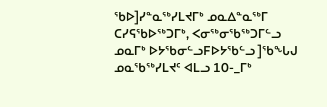ᖃᐅ]ᓯᓐᓇᖅᓯᒪᔪᒥᒃ ᓄᓇᐃᓐᓇᖅᒥ ᑕᓯᕋᖃᐅᖅᑐᒥᒃ, ᐸᓂᖅᓂᖃᖅᑐᒥᓪᓗ ᓄᓇᒥᒃ ᐅᔭᖃᓂᓪᓗFᐅᔭᖃᓪᓗ ]ᖃᖓᒍ ᓄᓇᖃᖅᓯᒪᔪᑦ ᐊᒪᓗ 10-_ᒥᒃ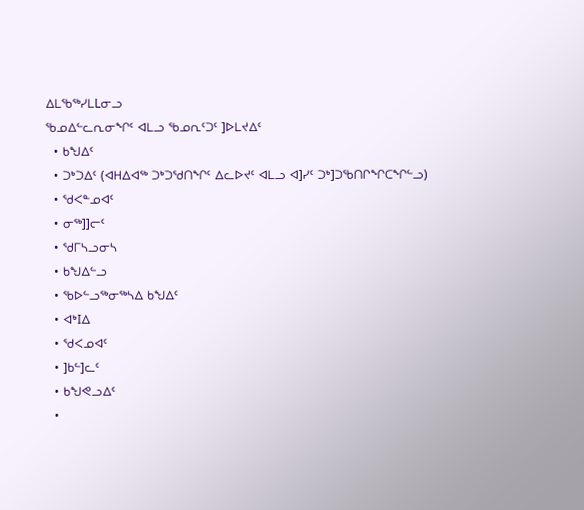ᐃᒪᖃᖅᓯᒪLᓂᓗ
ᖃᓄᐃᓪᓚᕆᓂᖏᑦ ᐊᒪᓗ ᖃᓄᕆᑦᑐᑦ ]ᐅᒪᔪᐃᑦ
  • ᑲᖑᐃᑦ
  • ᑐᒃᑐᐃᑦ (ᐊᕼᐃᐊᖅ ᑐᒃᑐᖁᑎᖏᑦ ᐃᓚᐅᔪᑦ ᐊᒪᓗ ᐊ]ᓯᑦ ᑐᒃ]ᑐᖃᑎᒋᖏᑕᖏᓪᓗ)
  • ᖁᐸᓐᓄᐊᑦ
  • ᓂᖅ]]ᓕᑦ
  • ᖁᒥᓴᓗᓂᓴ
  • ᑲᖑᐃᓪᓗ
  • ᖃᐅᓪᓗᖅᓂᖅᓴᐃ ᑲᖑᐃᑦ
  • ᐊᒃIᐃ
  • ᖁᐸᓄᐊᑦ
  • ]ᑲᓪ]ᓚᑦ
  • ᑲᖑᕙᓗᐃᑦ
  •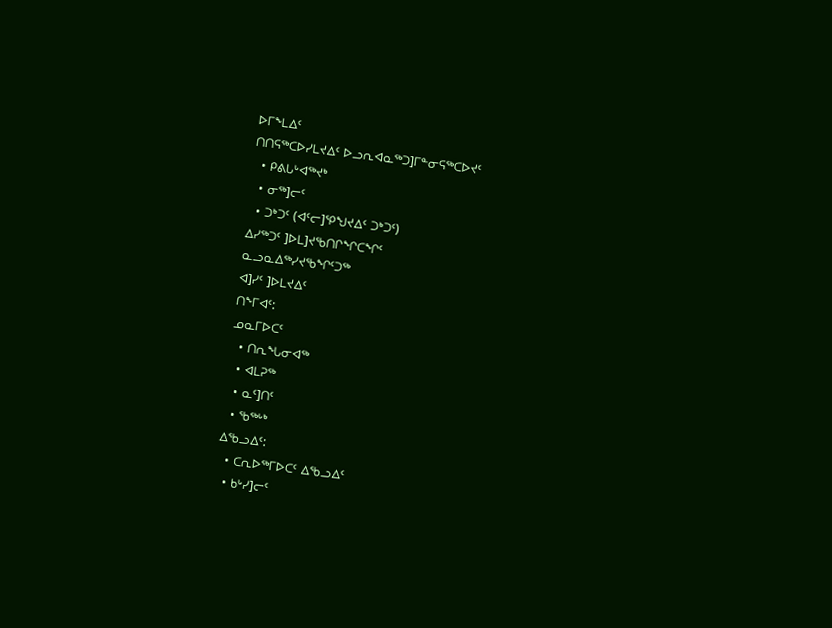ᐅᒥᖕᒪᐃᑦ
ᑎᑎᕋᖅᑕᐅᓯᒪᔪᐃᑦ ᐅᓗᕆᐊᓇᖅᑐ]ᒥᓐᓂᕋᖅᑕᐅᔪᑦ
  • ᑭᕕᒐᒡᐊᖅᔪᒃ
  • ᓂᖅ]ᓕᑦ
  • ᑐᒃᑐᑦ (ᐊᑦᓕ]ᕿᖑᔪᐃᑦ ᑐᒃᑐᑦ)
ᐃᓯᖅᑐᑦ ]ᐅᒪ]ᔪᖃᑎᒋᖏᑕᖏᑦ
ᓇᓗᓇᐃᖅᓯᔪᖃᖏᑦᑐᖅ
ᐊ]ᓯᑦ ]ᐅᒪᔪᐃᑦ
ᑎᖕᒥᐊᑦ:
ᓄᓇᒥᐅᑕᑦ
  • ᑎᕆᖓᓂᐊᖅ
  • ᐊᒪᕈᖅ
  • ᓇᑦ]ᑎᑦ
  • ᖃᖅᒡᒃ
ᐃᖃᓗᐃᑦ:
  • ᑕᕆᐅᖅᒥᐅᑕᑦ ᐃᖃᓗᐃᑦ
  • ᑲᒡᓯ]ᓕᑦ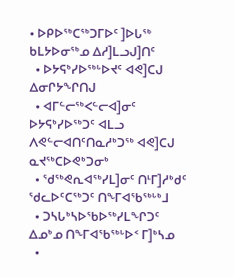• ᐅᑭᐅᖅᑕᖅᑐᒥᐅᑦ ]ᐅᒐᖅ
ᑲᒪᔭᐅᓂᖅᓄ ᐃᓱ]ᒪᓗᒍ]ᑎᑦ
  • ᐅᔭᕋᒃᓯᐅᖅᒡᐅᔪᑦ ᐊᕙ]ᑕᒍ ᐃᓂᒋᔭᖏᑎᒍ
  • ᐊᒥᓪᓕᖅᐸᓪᓕᐊ]ᓂᑦ ᐅᔭᕋᒃᓯᐅᖅᑐᑦ ᐊᒪᓗ ᐱᕙᓪᓕᐊᑎᑦᑎᓇᓱᒃᑐᖅ ᐊᕙ]ᑕᒍ ᓇᔪᖅᑕᐅᕙᒃᑐᓂᒃ
  • ᖁᖅᕙᕆᐊᖅᓯᒪ]ᓂᑦ ᑎᒻᒥ]ᓱᒃᑯᑦ ᖁᓚᐅᑦᑕᖅᑐᑦ ᑎᖕᒥᐊᖃᖅᒡᒃᒧ
  • ᑐᓴᒐᒃᓴᐅᖃᐅᖅᓯᒪᖏᑐᑦ ᐃᓄᒃᓄ ᑎᖕᒥᐊᖃᖅᒡᐅᑉ ᒥ]ᒃᓴᓄ
  •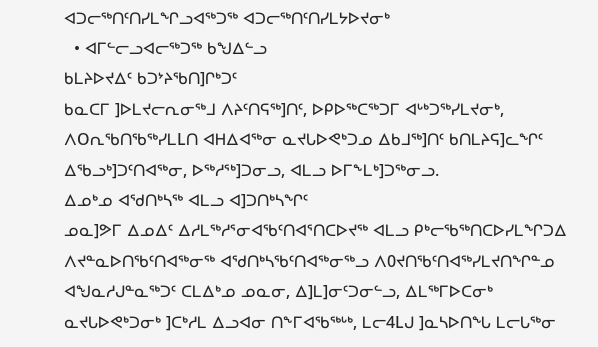ᐊᑐᓕᖅᑎᑦᑎᓯᒪᖏᓗᐊᖅᑐᖅ ᐊᑐᓕᖅᑎᑦᑎᓯᒪᔭᐅᔪᓂᒃ
  • ᐊᒥᓪᓕᓗᐊᓕᖅᑐᖅ ᑲᖑᐃᓪᓗ
ᑲᒪᔨᐅᔪᐃᑦ ᑲᑐᔾᔨᖃᑎ]ᒋᒃᑐᑦ
ᑲᓇᑕᒥ ]ᐅᒪᔪᓕᕆᓂᖅᒧ ᐱᔨᑦᑎᕋᖅ]ᑎᑦ, ᐅᑭᐅᖅᑕᖅᑐᒥ ᐊᒡᒃᑐᖅᓯᒪᔪᓂᒃ, ᐱOᕆᖃᑎᖃᖅᓯᒪLᑎ ᐊᕼᐃᐊᖅᓂ ᓇᔪᒐᐅᕙᒃᑐᓄ ᐃᑲᒧᖅ]ᑎᑦ ᑲᑎᒪᔨᕋ]ᓚᖏᑦ ᐃᖃᓗᒃ]ᑐᑦᑎᐊᖅᓂ, ᐅᖅᓱᕐᒃ]ᑐᓂᓗ, ᐊᒪᓗ ᐅᒥᖕᒪᒃ]ᑐᖅᓂᓗ.
ᐃᓄᒃᓄ ᐊᖁᑎᒃᓴᖅ ᐊᒪᓗ ᐊ]ᑐᑎᒃᓴᖏᑦ
ᓄᓇ]ᕗᒥ ᐃᓄᐃᑦ ᐃᓱᒪᖅᓱᕐᓂᐊᖃᑦᑎᐊᕐᑎᑕᐅᔪᖅ ᐊᒪᓗ ᑭᒃᓕᖃᖅᑎᑕᐅᓯᒪᖏᑐᐃ ᐱᔪᓐᓇᐅᑎᖃᑦᑎᐊᖅᓂᖅ ᐊᖁᑎᒃᓴᖃᑦᑎᐊᖅᓂᖅᓗ ᐱ0ᔪᑎᖃᑦᑎᐊᖅᓯᒪᔪᑎᖏᓐᓄ ᐊᖑᓇᓱᒍᓐᓇᖅᑐᑦ ᑕᒪᐃᒃᓄ ᓄᓇᓂ, ᐃ]ᒪ]ᓂᑦᑐᓂᓪᓗ, ᐃᒪᖅᒥᐅᑕᓂᒃ ᓇᔪᒐᐅᕙᒃᑐᓂᒃ ]ᑕᒃᓱᒪ ᐃᓗᐊᓂ ᑎᖕᒥᐊᖃᖅᒡᒃ, ᒪᓕ4Lᒍ ]ᓇᓴᐅᑎᖓ ᒪᓕᒐᖅᓂ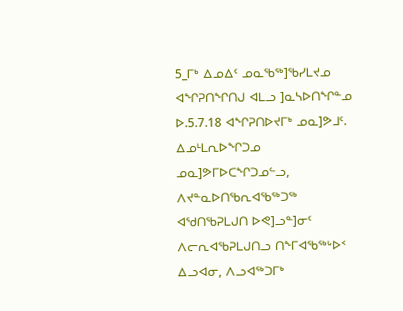5_ᒥᒃ ᐃᓄᐃᑦ ᓄᓇᖃᖅ]ᖃᓯᒪᔪᓄ ᐊᖏᕈᑎᖏᑎᒍ ᐊᒪᓗ ]ᓇᓴᐅᑎᖏᓐᓄ ᐅ.5.7.18 ᐊᖏᕈᑎᐅᔪᒥᒃ ᓄᓇ]ᕗᒧᑦ.
ᐃᓄᒻᒪᕆᐅᖏᑐᓄ ᓄᓇ]ᕗᒥᐅᑕᖏᑐᓄᓪᓗ, ᐱᔪᓐᓇᐅᑎᖃᕆᐊᖃᖅᑐᖅ ᐊᖁᑎᖃᕈᒪᒍᑎ ᐅᕙ]ᓗᓐ]ᓂᑦ ᐱᓕᕆᐊᖃᕈᒪᒍᑎᓗ ᑎᖕᒥᐊᖃᖅᒡᐅᑉ ᐃᓗᐊᓂ, ᐱᓗᐊᖅᑐᒥᒃ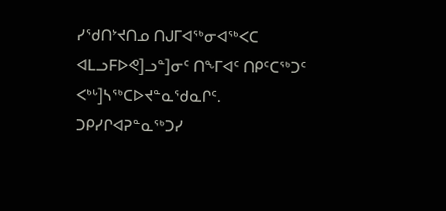ᓯᖁᑎᔾᔪᑎᓄ ᑎᒍᒥᐊᖅᓂᐊᕐᒃᐸᑕ ᐊᒪᓗFᐅᕙ]ᓗᓐ]ᓂᑦ ᑎᖕᒥᐊᑦ ᑎᑭᑦᑕᖅᑐᑦ ᐸᒃᒡ]ᓴᖅᑕᐅᔪᓐᓇᖁᓇᒋᑦ.
ᑐᑭᓯᒋᐊᕈᓐᓇᖅᑐᓯ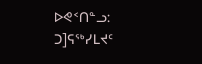ᐅᕙᑉᑎᓐᓗ:
ᑐ]ᕋᖅᓯᒪᔪᑦ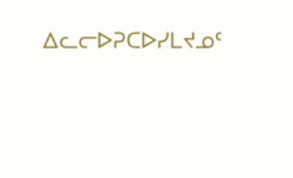ᐃᓚᓕᐅᕈᑕᐅᓯᒪᔪᓄᑦ